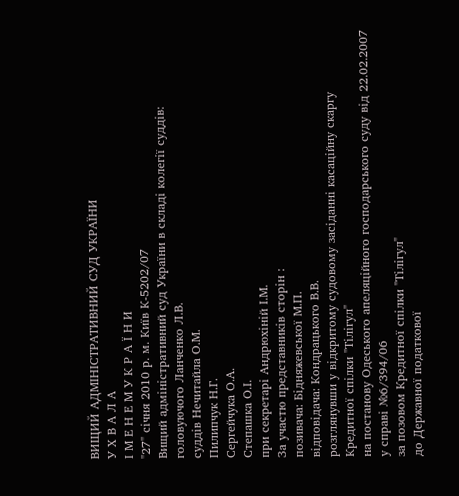ВИЩИЙ АДМІНІСТРАТИВНИЙ СУД УКРАЇНИ
У Х В А Л А
І М Е Н Е М У К Р А Ї Н И
"27" січня 2010 р. м. Київ К-5202/07
Вищий адміністративний суд України в складі колегії суддів:
головуючого Ланченко Л.В.
суддів Нечитайла О.М.
Пилипчук Н.Г.
Сергейчука О.А.
Степашка О.І.
при секретарі Андрюхіній І.М.
За участю представників сторін :
позивача: Бідняжевської М.П.
відповідача: Кондрацького В.В.
розглянувши у відкритому судовому засіданні касаційну скаргу
Кредитної спілки "Тілігул"
на постанову Одеського апеляційного господарського суду від 22.02.2007
у справі №6/394/06
за позовом Кредитної спілки "Тілігул"
до Державної податкової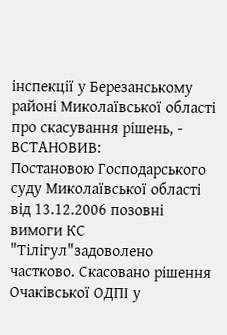інспекції у Березанському районі Миколаївської області
про скасування рішень, -
ВСТАНОВИВ:
Постановою Господарського суду Миколаївської області від 13.12.2006 позовні вимоги КС "Тілігул"задоволено частково. Скасовано рішення Очаківської ОДПІ у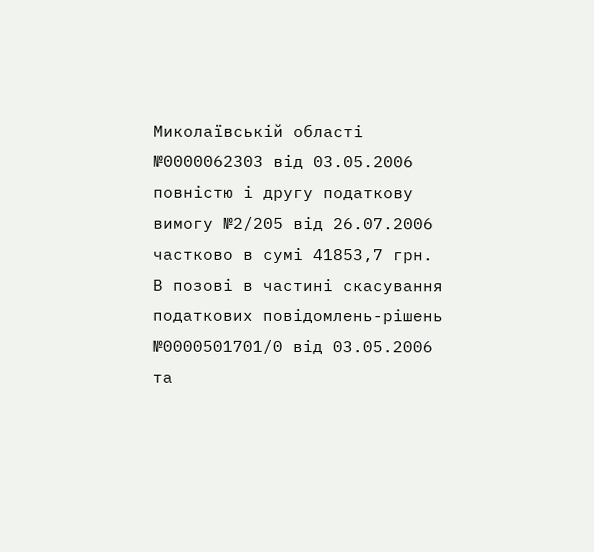Миколаївській області №0000062303 від 03.05.2006 повністю і другу податкову вимогу №2/205 від 26.07.2006 частково в сумі 41853,7 грн. В позові в частині скасування податкових повідомлень-рішень №0000501701/0 від 03.05.2006 та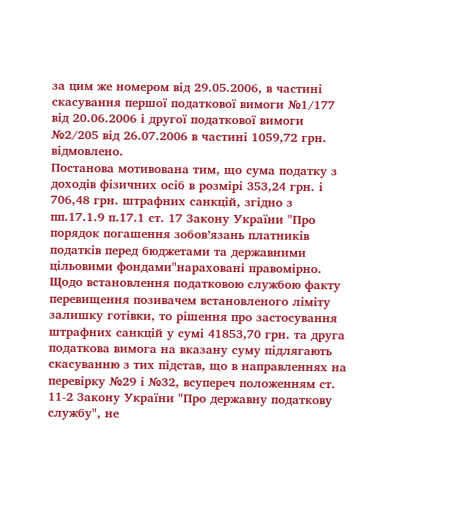за цим же номером від 29.05.2006, в частині скасування першої податкової вимоги №1/177 від 20.06.2006 і другої податкової вимоги №2/205 від 26.07.2006 в частині 1059,72 грн. відмовлено.
Постанова мотивована тим, що сума податку з доходів фізичних осіб в розмірі 353,24 грн. і 706,48 грн. штрафних санкцій, згідно з пп.17.1.9 п.17.1 ст. 17 Закону України "Про порядок погашення зобов’язань платників податків перед бюджетами та державними цільовими фондами"нараховані правомірно. Щодо встановлення податковою службою факту перевищення позивачем встановленого ліміту залишку готівки, то рішення про застосування штрафних санкцій у сумі 41853,70 грн. та друга податкова вимога на вказану суму підлягають скасуванню з тих підстав, що в направленнях на перевірку №29 і №32, всупереч положенням ст. 11-2 Закону України "Про державну податкову службу", не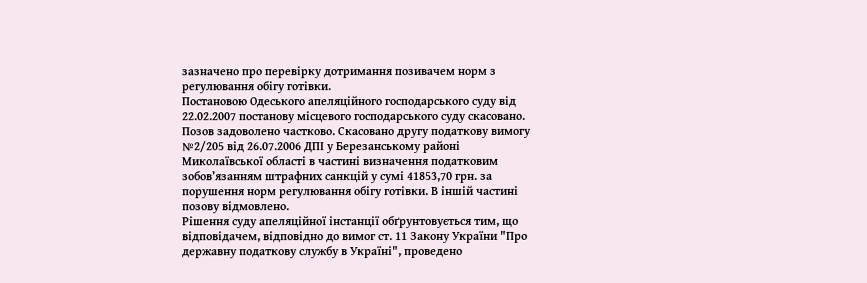зазначено про перевірку дотримання позивачем норм з регулювання обігу готівки.
Постановою Одеського апеляційного господарського суду від 22.02.2007 постанову місцевого господарського суду скасовано. Позов задоволено частково. Скасовано другу податкову вимогу №2/205 від 26.07.2006 ДПІ у Березанському районі Миколаївської області в частині визначення податковим зобов’язанням штрафних санкцій у сумі 41853,70 грн. за порушення норм регулювання обігу готівки. В іншій частині позову відмовлено.
Рішення суду апеляційної інстанції обґрунтовується тим, що відповідачем, відповідно до вимог ст. 11 Закону України "Про державну податкову службу в Україні", проведено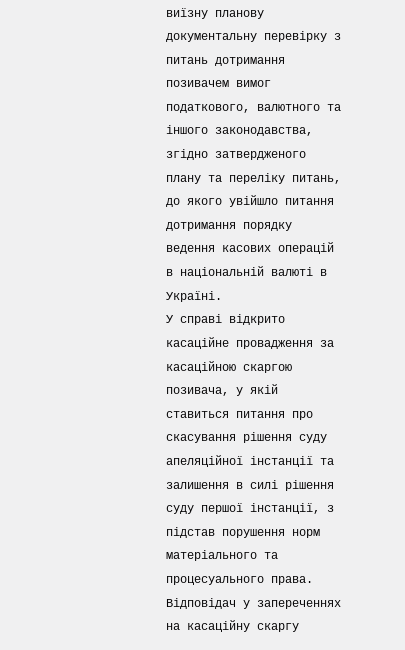виїзну планову документальну перевірку з питань дотримання позивачем вимог податкового, валютного та іншого законодавства, згідно затвердженого плану та переліку питань, до якого увійшло питання дотримання порядку ведення касових операцій в національній валюті в Україні.
У справі відкрито касаційне провадження за касаційною скаргою позивача, у якій ставиться питання про скасування рішення суду апеляційної інстанції та залишення в силі рішення суду першої інстанції, з підстав порушення норм матеріального та процесуального права.
Відповідач у запереченнях на касаційну скаргу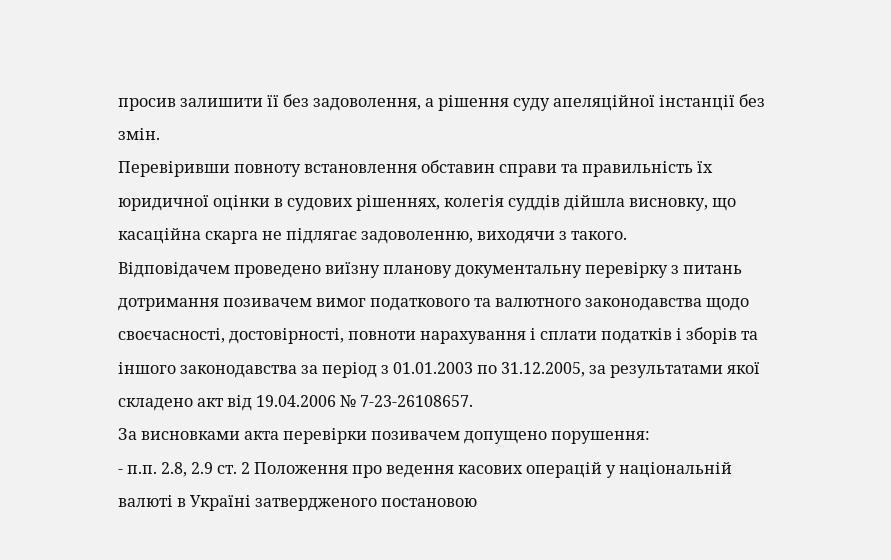просив залишити її без задоволення, а рішення суду апеляційної інстанції без змін.
Перевіривши повноту встановлення обставин справи та правильність їх юридичної оцінки в судових рішеннях, колегія суддів дійшла висновку, що касаційна скарга не підлягає задоволенню, виходячи з такого.
Відповідачем проведено виїзну планову документальну перевірку з питань дотримання позивачем вимог податкового та валютного законодавства щодо своєчасності, достовірності, повноти нарахування і сплати податків і зборів та іншого законодавства за період з 01.01.2003 по 31.12.2005, за результатами якої складено акт від 19.04.2006 № 7-23-26108657.
За висновками акта перевірки позивачем допущено порушення:
- п.п. 2.8, 2.9 ст. 2 Положення про ведення касових операцій у національній валюті в Україні затвердженого постановою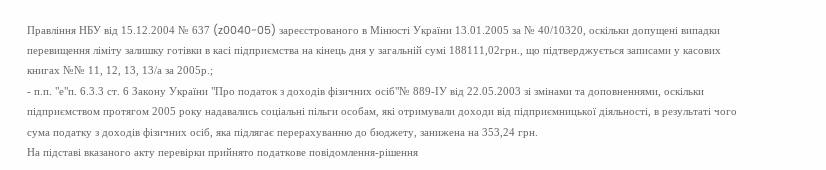Правління НБУ від 15.12.2004 № 637 (z0040-05) зареєстрованого в Мінюсті України 13.01.2005 за № 40/10320, оскільки допущені випадки перевищення ліміту залишку готівки в касі підприємства на кінець дня у загальній сумі 188111,02грн., що підтверджується записами у касових книгах №№ 11, 12, 13, 13/а за 2005р.;
- п.п. "е"п. 6.3.3 ст. 6 Закону України "Про податок з доходів фізичних осіб"№ 889-ІУ від 22.05.2003 зі змінами та доповненнями, оскільки підприємством протягом 2005 року надавались соціальні пільги особам, які отримували доходи від підприємницької діяльності, в результаті чого сума податку з доходів фізичних осіб, яка підлягає перерахуванню до бюджету, занижена на 353,24 грн.
На підставі вказаного акту перевірки прийнято податкове повідомлення-рішення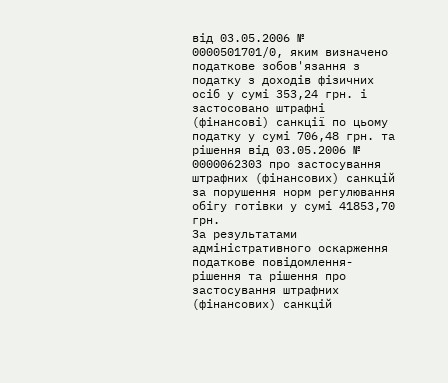від 03.05.2006 № 0000501701/0, яким визначено податкове зобов'язання з податку з доходів фізичних осіб у сумі 353,24 грн. і застосовано штрафні (фінансові) санкції по цьому податку у сумі 706,48 грн. та рішення від 03.05.2006 № 0000062303 про застосування штрафних (фінансових) санкцій за порушення норм регулювання обігу готівки у сумі 41853,70 грн.
За результатами адміністративного оскарження податкове повідомлення-рішення та рішення про застосування штрафних (фінансових) санкцій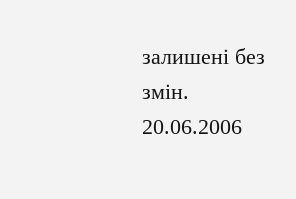залишені без змін.
20.06.2006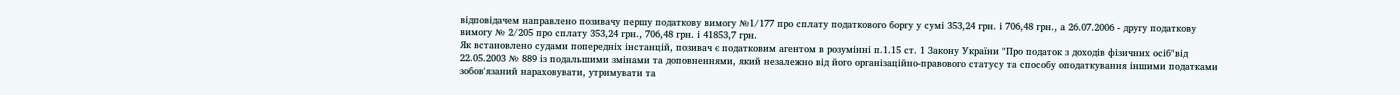відповідачем направлено позивачу першу податкову вимогу №1/177 про сплату податкового боргу у сумі 353,24 грн. і 706,48 грн., а 26.07.2006 - другу податкову вимогу № 2/205 про сплату 353,24 грн., 706,48 грн. і 41853,7 грн.
Як встановлено судами попередніх інстанцій, позивач є податковим агентом в розумінні п.1.15 ст. 1 Закону України "Про податок з доходів фізичних осіб"від 22.05.2003 № 889 із подальшими змінами та доповненнями, який незалежно від його організаційно-правового статусу та способу оподаткування іншими податками зобов'язаний нараховувати, утримувати та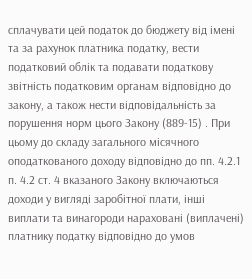сплачувати цей податок до бюджету від імені та за рахунок платника податку, вести податковий облік та подавати податкову звітність податковим органам відповідно до закону, а також нести відповідальність за порушення норм цього Закону (889-15) . При цьому до складу загального місячного оподаткованого доходу відповідно до пп. 4.2.1 п. 4.2 ст. 4 вказаного Закону включаються доходи у вигляді заробітної плати, інші виплати та винагороди нараховані (виплачені) платнику податку відповідно до умов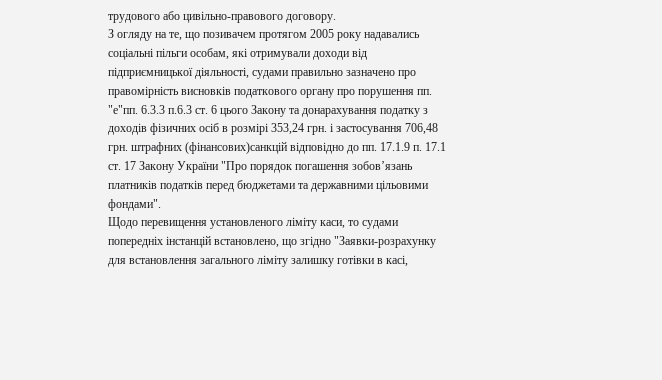трудового або цивільно-правового договору.
З огляду на те, що позивачем протягом 2005 року надавались соціальні пільги особам, які отримували доходи від підприємницької діяльності, судами правильно зазначено про правомірність висновків податкового органу про порушення пп. "е"пп. 6.3.3 п.6.3 ст. 6 цього Закону та донарахування податку з доходів фізичних осіб в розмірі 353,24 грн. і застосування 706,48 грн. штрафних (фінансових)санкцій відповідно до пп. 17.1.9 п. 17.1 ст. 17 Закону України "Про порядок погашення зобов’язань платників податків перед бюджетами та державними цільовими фондами".
Щодо перевищення установленого ліміту каси, то судами попередніх інстанцій встановлено, що згідно "Заявки-розрахунку для встановлення загального ліміту залишку готівки в касі,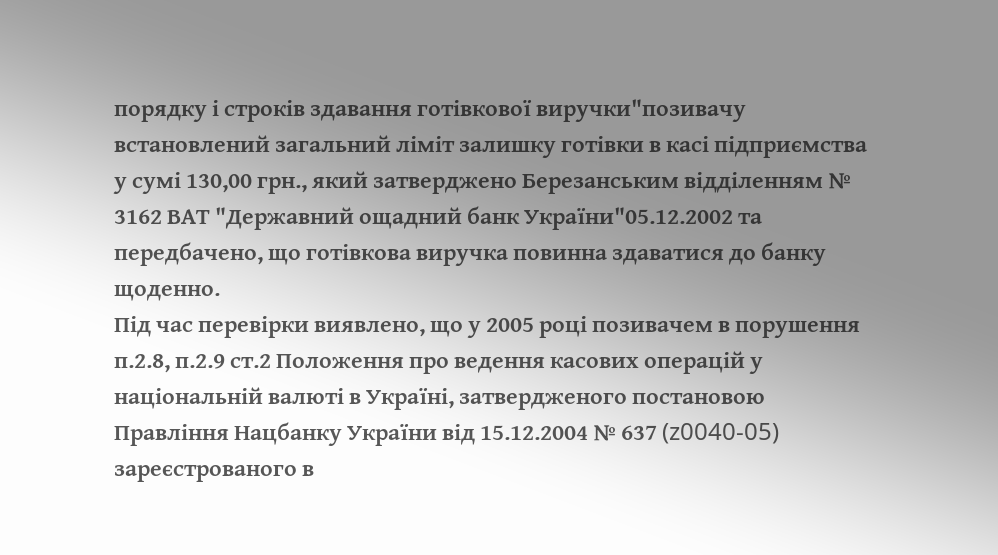порядку і строків здавання готівкової виручки"позивачу встановлений загальний ліміт залишку готівки в касі підприємства у сумі 130,00 грн., який затверджено Березанським відділенням № 3162 ВАТ "Державний ощадний банк України"05.12.2002 та передбачено, що готівкова виручка повинна здаватися до банку щоденно.
Під час перевірки виявлено, що у 2005 році позивачем в порушення п.2.8, п.2.9 ст.2 Положення про ведення касових операцій у національній валюті в Україні, затвердженого постановою Правління Нацбанку України від 15.12.2004 № 637 (z0040-05) зареєстрованого в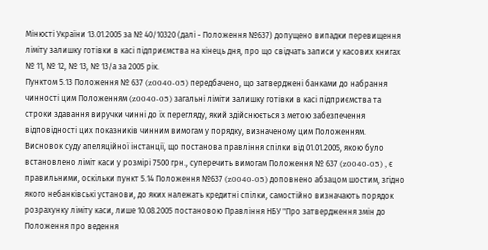Мінюсті України 13.01.2005 за № 40/10320 (далі - Положення №637) допущено випадки перевищення ліміту залишку готівки в касі підприємства на кінець дня, про що свідчать записи у касових книгах № 11, № 12, № 13, № 13/а за 2005 рік.
Пунктом 5.13 Положення № 637 (z0040-05) передбачено, що затверджені банками до набрання чинності цим Положенням (z0040-05) загальні ліміти залишку готівки в касі підприємства та строки здавання виручки чинні до їх перегляду, який здійснюється з метою забезпечення відповідності цих показників чинним вимогам у порядку, визначеному цим Положенням.
Висновок суду апеляційної інстанції, що постанова правління спілки від 01.01.2005, якою було встановлено ліміт каси у розмірі 7500 грн., суперечить вимогам Положення № 637 (z0040-05) , є правильними, оскільки пункт 5.14 Положення №637 (z0040-05) доповнено абзацом шостим, згідно якого небанківські установи, до яких належать кредитні спілки, самостійно визначають порядок розрахунку ліміту каси, лише 10.08.2005 постановою Правління НБУ "Про затвердження змін до Положення про ведення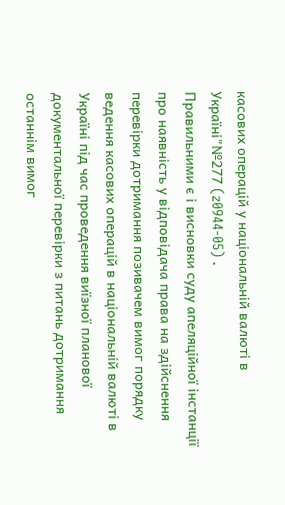касових операцій у національній валюті в Україні"№277 (z0944-05) .
Правильними є і висновки суду апеляційної інстанції про наявність у відповідача права на здійснення перевірки дотримання позивачем вимог порядку ведення касових операцій в національній валюті в Україні під час проведення виїзної планової документальної перевірки з питань дотримання останнім вимог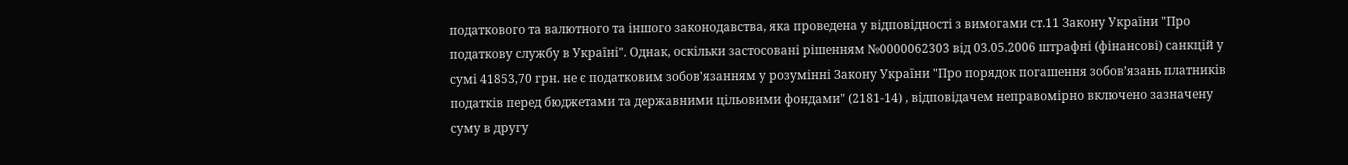податкового та валютного та іншого законодавства, яка проведена у відповідності з вимогами ст.11 Закону України "Про податкову службу в Україні". Однак, оскільки застосовані рішенням №0000062303 від 03.05.2006 штрафні (фінансові) санкцій у сумі 41853,70 грн. не є податковим зобов'язанням у розумінні Закону України "Про порядок погашення зобов’язань платників податків перед бюджетами та державними цільовими фондами" (2181-14) , відповідачем неправомірно включено зазначену суму в другу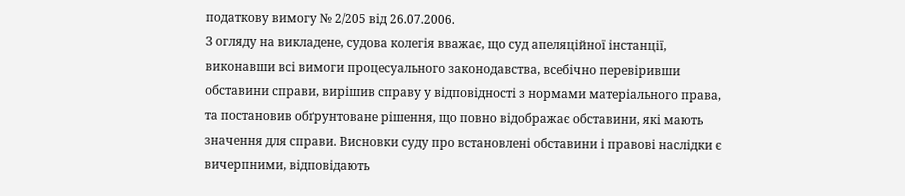податкову вимогу № 2/205 від 26.07.2006.
З огляду на викладене, судова колегія вважає, що суд апеляційної інстанції, виконавши всі вимоги процесуального законодавства, всебічно перевіривши обставини справи, вирішив справу у відповідності з нормами матеріального права, та постановив обґрунтоване рішення, що повно відображає обставини, які мають значення для справи. Висновки суду про встановлені обставини і правові наслідки є вичерпними, відповідають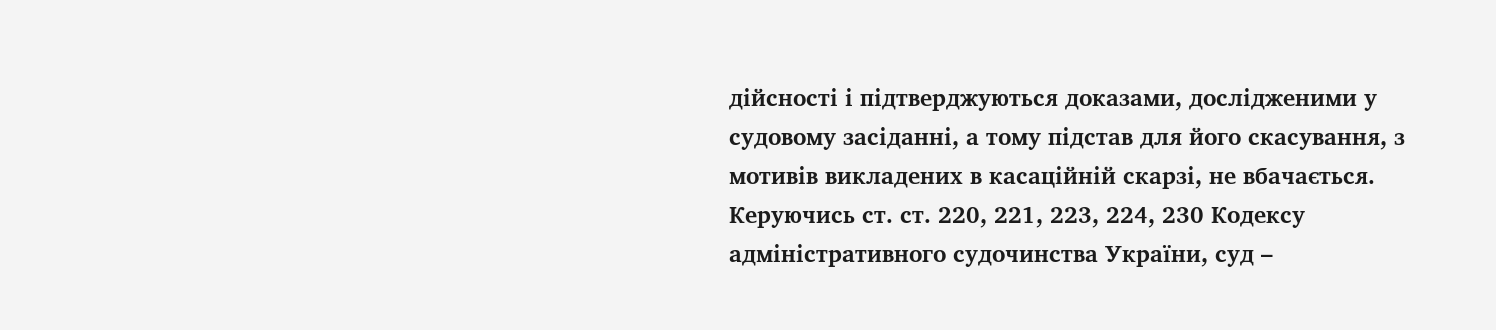дійсності і підтверджуються доказами, дослідженими у судовому засіданні, а тому підстав для його скасування, з мотивів викладених в касаційній скарзі, не вбачається.
Керуючись ст. ст. 220, 221, 223, 224, 230 Кодексу адміністративного судочинства України, суд –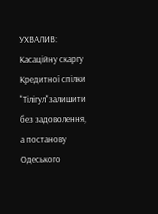УХВАЛИВ:
Касаційну скаргу Кредитної спілки "Тілігул"залишити без задоволення, а постанову Одеського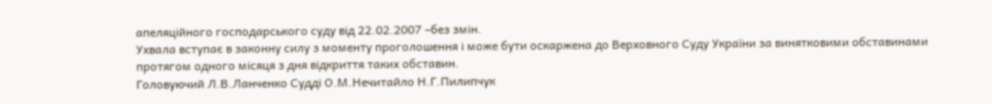апеляційного господарського суду від 22.02.2007 –без змін.
Ухвала вступає в законну силу з моменту проголошення і може бути оскаржена до Верховного Суду України за винятковими обставинами протягом одного місяця з дня відкриття таких обставин.
Головуючий Л.В.Ланченко Судді О.М.Нечитайло Н.Г.Пилипчук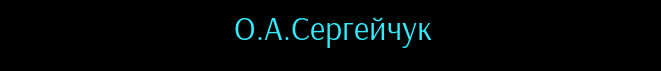О.А.Сергейчук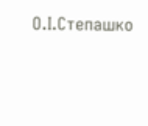О.І.Степашко